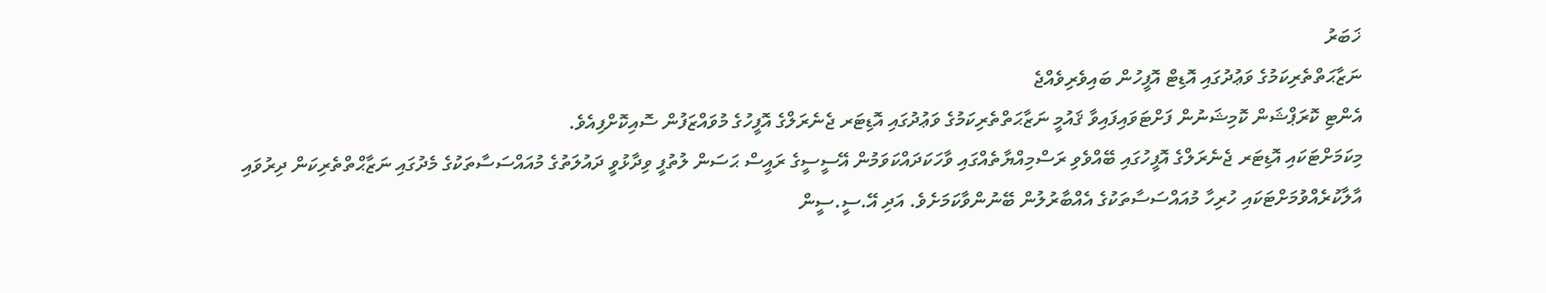ޚަބަރު
ނަޒާޙަތްތެރިކަމުގެ ވަޢުދުގައި އޮޑިޓް އޮފީހުން ބައިވެރިވެއްޖެ
އެންޓި ކޮރަޕްޝަން ކޮމިޝަނުން ފަށްޓަވައިފައިވާ ޤައުމީ ނަޒާޙަތްތެރިކަމުގެ ވަޢުދުގައި އޮޑިޓަރ ޖެނެރަލްގެ އޮފީހުގެ މުވައްޒަފުން ސޮއިކޮށްފިއެވެ.
މިކަމަށްޓަކައި އޮޑިޓަރ ޖެނެރަލްގެ އޮފީހުގައި ބޭއްވެވި ރަސްމިއްޔާތެއްގައި ވާހަކަދައްކަވަމުން އޭސީސީގެ ރައީސް ޙަސަން ލުތުފީ ވިދާޅުވީ ދައުލަތުގެ މުއައްސަސާތަކުގެ މެދުގައި ނަޒާޙްތްތެރިކަން ދިރުވައި އާލާކުރެއްވުމަށްޓަކައި ހުރިހާ މުއައްސަސާތަކުގެ އެއްބާރުލުން ބޭނުންވާކަމަށެވެ. އަދި އޭ.ސީ.ސީން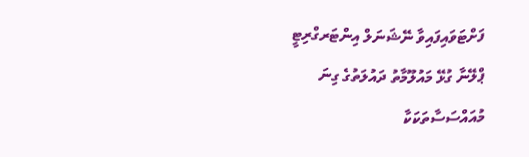ފަށްޓަވައިފައިވާ ނޭޝަނަލް އިންޓަރގްރިޓީ ޕްލޭނާ ގުޅޭ މައުލޫމާތު ދައުލަތުގެ ގިނަ މުއައްސަސާތަކަކާ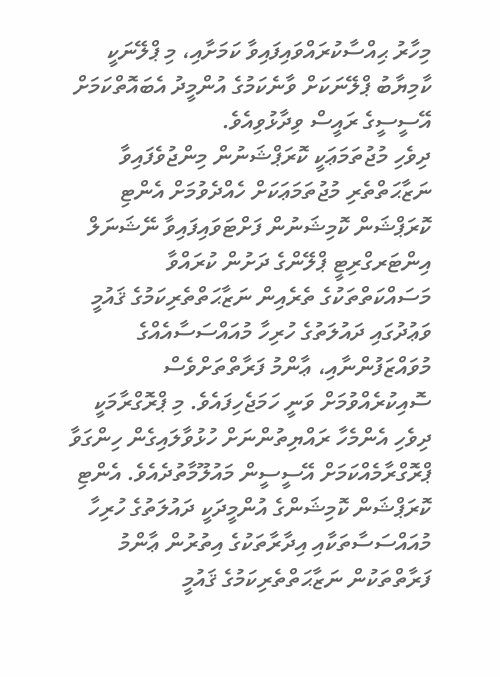މިހާރު ޙިއްސާކުރައްވައިފައިވާ ކަމަށާއި، މި ޕްލޭނަކީ ކާމިޔާބު ޕްލޭނަކަށް ވާނެކަމުގެ އުންމީދު އެބައޮތްކަމަށް އޭސީސީގެ ރައީސް ވިދާޅުވިއެވެ.
ދިވެހި މުޖުތަމަޢަކީ ކޮރަޕްޝަނުން މިންޖުވެފައިވާ ނަޒާޙަތްތެރި މުޖުތަމަޢަކަށް ހެއްދެވުމަށް އެންޓި ކޮރަޕްޝަން ކޮމިޝަނުން ފަށްޓަވައިފައިވާ ނޭޝަނަލް އިންޓަރގްރިޓީ ޕްލޭންގެ ދަށުން ކުރައްވާ މަސައްކަތްތަކުގެ ތެރެއިން ނަޒާޙަތްތެރިކަމުގެ ޤައުމީ ވަޢުދުގައި ދައުލަތުގެ ހުރިހާ މުއައްސަސާއެއްގެ މުވައްޒަފުންނާއި، ޢާންމު ފަރާތްތަށްވެސް ސޮއިކުރެއްވުމަށް ވަނީ ހަމަޖެހިފައެވެ. މި ޕްރޮގްރާމަކީ ދިވެހި އެންމެހާ ރައްޔިތުންނަށް ހުޅުވާލައިގެން ހިންގަވާ ޕްރޮގްރާމެއްކަމަށް އޭސީސީން މައުލޫމާތުދެއެވެ. އެންޓި ކޮރަޕްޝަން ކޮމިޝަންގެ އުންމީދަކީ ދައުލަތުގެ ހުރިހާ މުއައްސަސާތަކާއި އިދާރާތަކުގެ އިތުރުން ޢާންމު ފަރާތްތަކުން ނަޒާޙަތްތެރިކަމުގެ ޤައުމީ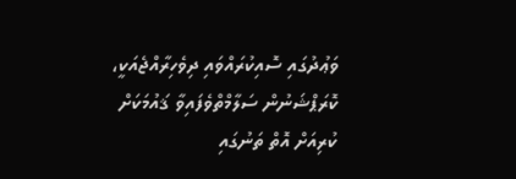ވަޢުދުގައި ސޮއިކުރައްވައި ދިވެހިރާއްޖެއަކީ، ކޮރަޕްޝަނުން ސަލާމްތްވެފައިވާ ޤައުމަކަށް ކުރިއަށް އޮތް ތަނުގައި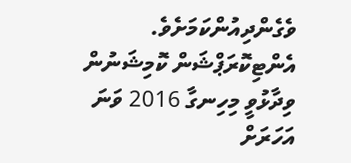ވެގެންދިއުންކަމަށެވެ.
އެންޓިކޮރަޕްޝަން ކޮމިޝަނުން ވިދާޅުވީ މިހިނގާ 2016 ވަނަ އަހަރަށް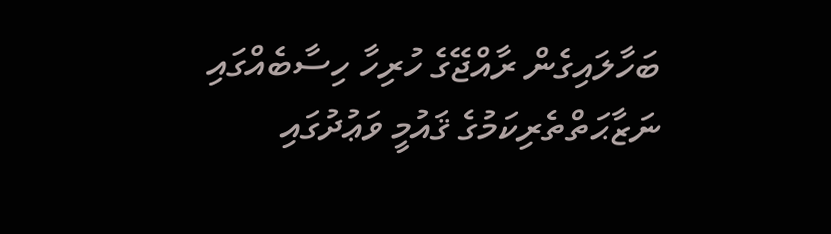ބަހާލައިގެން ރާއްޖޭގެ ހުރިހާ ހިސާބެއްގައި ނަޒާޙަތްތެރިކަމުގެ ޤައުމީ ވަޢުދުގައި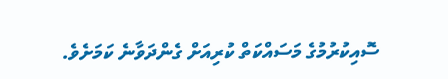ސޮއިކުރުމުގެ މަސައްކަތް ކުރިއަށް ގެންދަވާނެ ކަމަށެވެ.